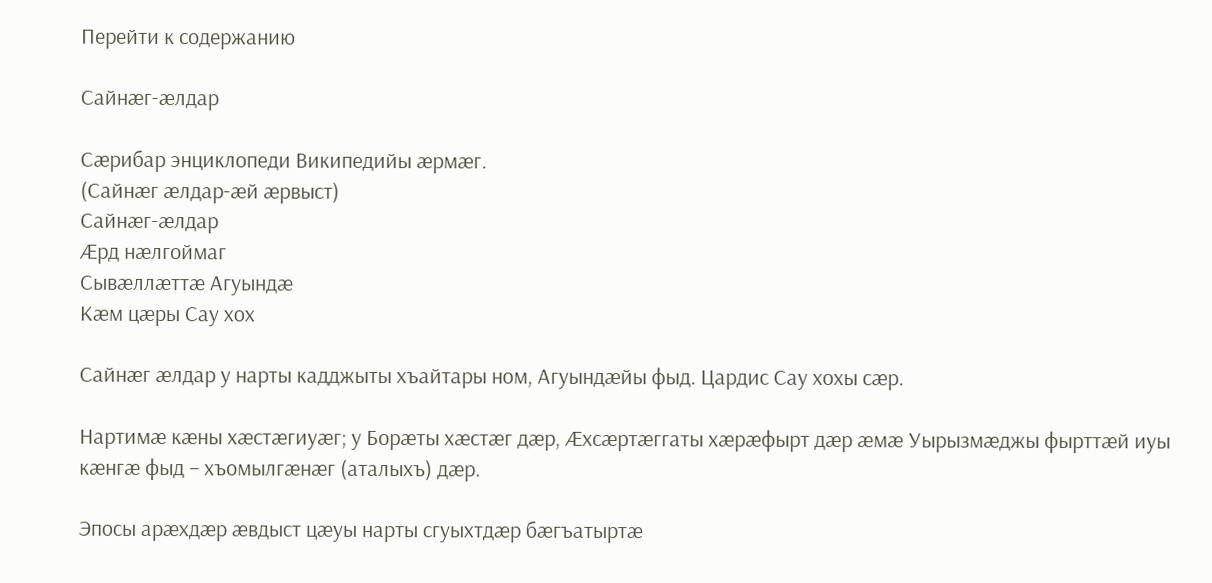Перейти к содержанию

Сайнæг-æлдар

Сæрибар энциклопеди Википедийы æрмæг.
(Сайнæг æлдар-æй æрвыст)
Сайнæг-æлдар
Æрд нæлгоймаг
Сывæллæттæ Агуындæ
Кæм цæры Сау хох

Сайнæг æлдар у нарты кадджыты хъайтары ном, Агуындæйы фыд. Цардис Сау хохы сæр.

Нартимæ кæны хæстæгиуæг; у Борæты хæстæг дæр, Æхсæртæггаты хæрæфырт дæр æмæ Уырызмæджы фырттæй иуы кæнгæ фыд – хъомылгæнæг (аталыхъ) дæр.

Эпосы арæхдæр æвдыст цæуы нарты сгуыхтдæр бæгъатыртæ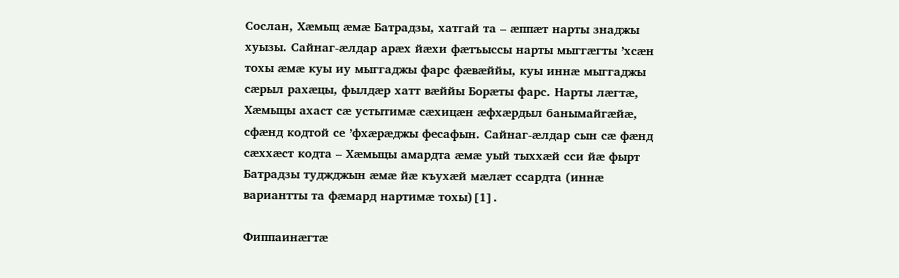Сослан, Хæмыц æмæ Батрадзы, хатгай та – æппæт нарты знаджы хуызы. Сайнаг-æлдар арæх йæхи фæтъыссы нарты мыггæгты ’хсæн тохы æмæ куы иу мыггаджы фарс фæвæййы, куы иннæ мыггаджы сæрыл рахæцы, фылдæр хатт вæййы Борæты фарс. Нарты лæгтæ, Хæмыцы ахаст сæ устытимæ сæхицæн æфхæрдыл банымайгæйæ, сфæнд кодтой се ’фхæрæджы фесафын. Сайнаг-æлдар сын сæ фæнд сæххæст кодта – Хæмыцы амардта æмæ уый тыххæй сси йæ фырт Батрадзы туджджын æмæ йæ къухæй мæлæт ссардта (иннæ вариантты та фæмард нартимæ тохы)[1].

Фиппаинæгтæ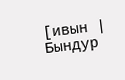[ивын | Бындур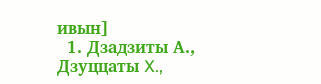ивын]
  1. Дзадзиты А., Дзуццаты X.,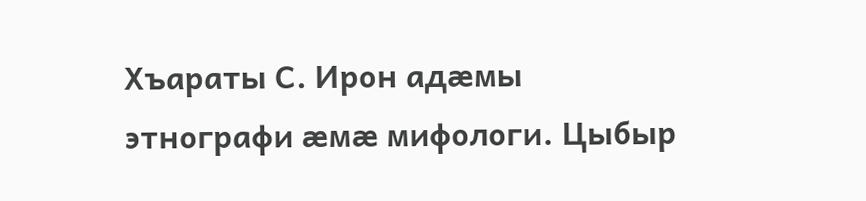Хъараты С. Ирон адæмы этнографи æмæ мифологи. Цыбыр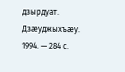дзырдуат. Дзæуджыхъæу. 1994. — 284 с.